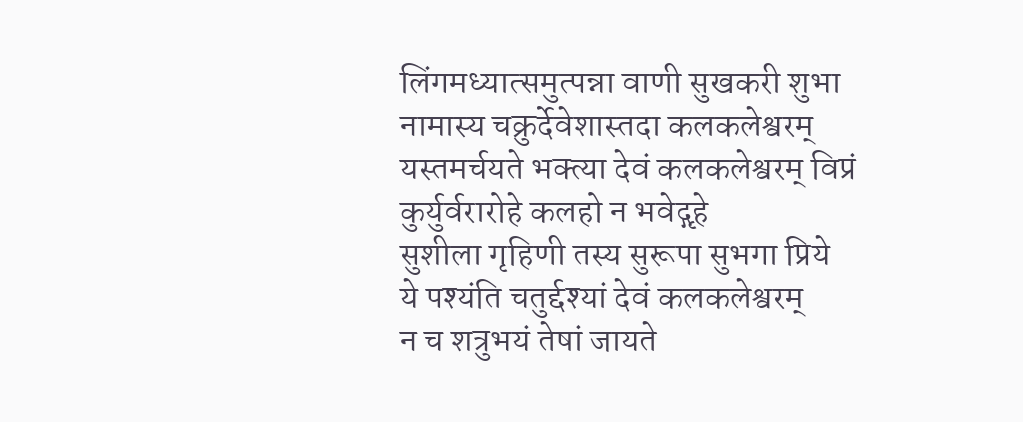लिंगमध्यात्समुत्पन्ना वाणी सुखकरी शुभा
नामास्य चक्रुर्देवेशास्तदा कलकलेश्वरम्
यस्तमर्चयते भक्त्या देवं कलकलेश्वरम् विप्रं कुर्युर्वरारोहे कलहो न भवेद्गृहे
सुशीला गृहिणी तस्य सुरूपा सुभगा प्रिये
ये पश्यंति चतुर्द्दश्यां देवं कलकलेश्वरम्
न च शत्रुभयं तेषां जायते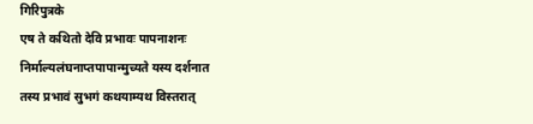गिरिपुत्रके
एष ते कथितो देवि प्रभावः पापनाशनः
निर्माल्यलंघनाप्तपापान्मुच्यते यस्य दर्शनात
तस्य प्रभावं सुभगं कथयाम्यथ विस्तरात्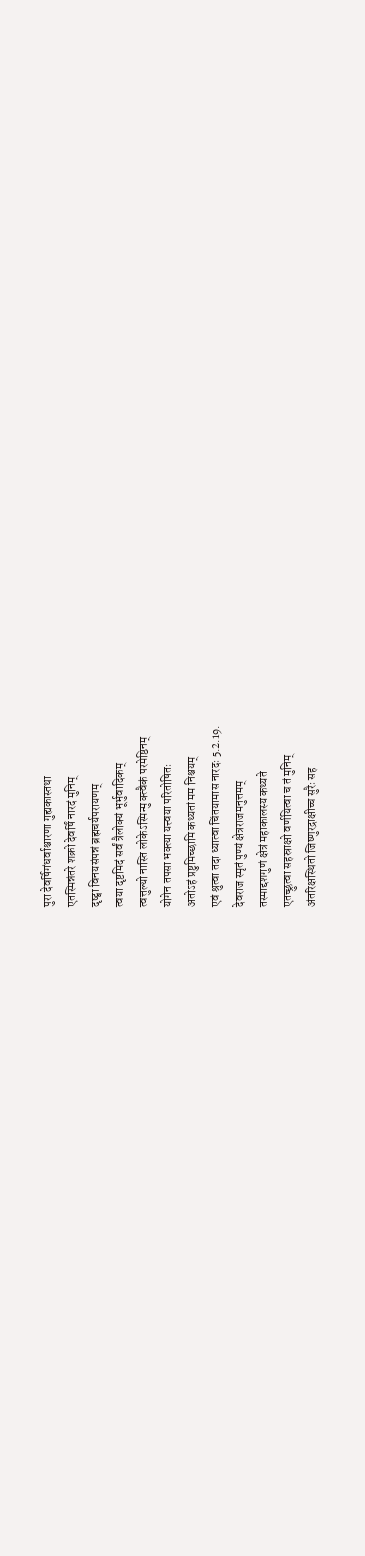पुरा देवर्षिगंधर्वाश्चारणा गुह्यकास्तथा
एतस्मिन्नंतरे शक्रो देवर्षिं नारदं मुनिम्
दृष्ट्वा विनयसंपन्नं ब्रह्मचर्यपरायणम्
त्वया दृष्टमिदं सर्वं त्रैलोक्यं भूर्भुवादिकम्
त्वत्तुल्यो नास्ति लोकेऽस्मिन्मु क्त्वैकं परमेष्ठिनम्
योगेन तपसा भक्त्या यत्त्वया परितोषितः
अतोऽहं प्रष्टुमिच्छामि कथ्यतां मम निश्चयम्
एवं श्रुत्वा तदा ध्यात्वा चिंतयामास नारदः 5.2.19.
देवराज स्मृतं पुण्यं क्षेत्रराजमनुत्तमम्
तस्माद्दशगुणं क्षेत्रं महाकालस्य कथ्यते
एतच्छ्रुत्वा सहस्राक्षो वर्णयित्वा च तं मुनिम्
अंतरिक्षस्थितो जिष्णुरद्राक्षीच्च सुरैः सह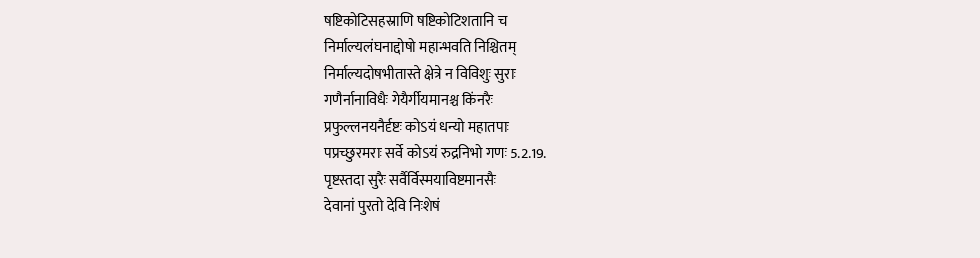षष्टिकोटिसहस्राणि षष्टिकोटिशतानि च
निर्माल्यलंघनाद्दोषो महान्भवति निश्चितम्
निर्माल्यदोषभीतास्ते क्षेत्रे न विविशुः सुराः
गणैर्नानाविधैः गेयैर्गीयमानश्च किंनरैः
प्रफुल्लनयनैर्दृष्टः कोऽयं धन्यो महातपाः
पप्रच्छुरमराः सर्वे कोऽयं रुद्रनिभो गणः 5.2.19.
पृष्टस्तदा सुरैः सर्वैर्विस्मयाविष्टमानसैः
देवानां पुरतो देवि निःशेषं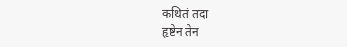कथितं तदा
हृष्टेन तेन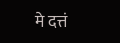मे दत्तं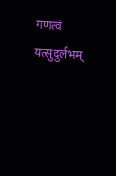गणत्वं यत्सुदुर्लभम्